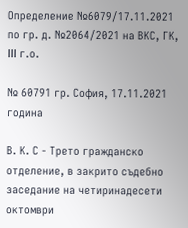Определение №6079/17.11.2021 по гр. д. №2064/2021 на ВКС, ГК, III г.о.

№ 60791 гр. София, 17.11.2021 година

В. К. С - Трето гражданско отделение, в закрито съдебно заседание на четиринадесети октомври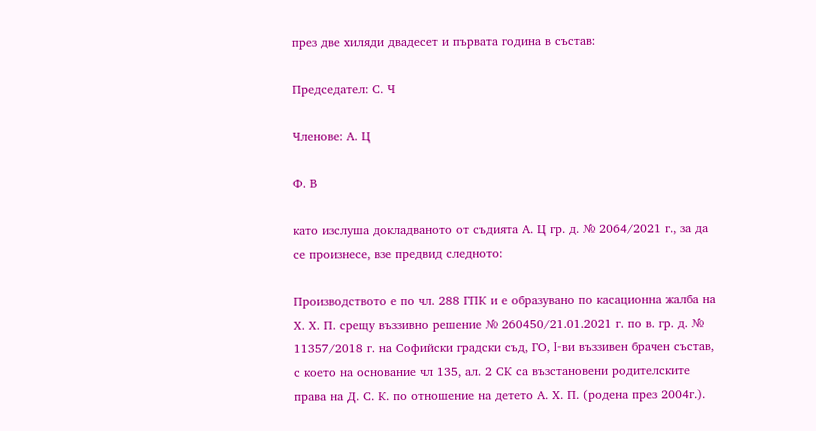през две хиляди двадесет и първата година в състав:

Председател: С. Ч

Членове: А. Ц

Ф. В

като изслуша докладваното от съдията А. Ц гр. д. № 2064/2021 г., за да се произнесе, взе предвид следното:

Производството е по чл. 288 ГПК и е образувано по касационна жалба на Х. Х. П. срещу въззивно решение № 260450/21.01.2021 г. по в. гр. д. № 11357/2018 г. на Софийски градски съд, ГО, I-ви въззивен брачен състав, с което на основание чл 135, ал. 2 СК са възстановени родителските права на Д. С. К. по отношение на детето А. Х. П. (родена през 2004г.).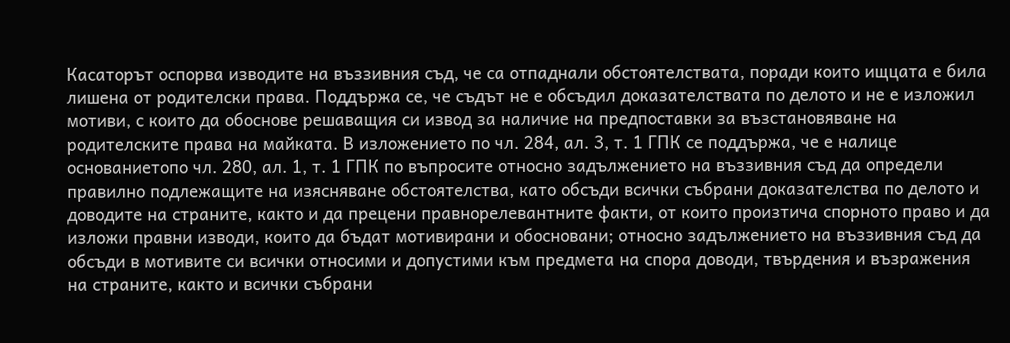Касаторът оспорва изводите на въззивния съд, че са отпаднали обстоятелствата, поради които ищцата е била лишена от родителски права. Поддържа се, че съдът не е обсъдил доказателствата по делото и не е изложил мотиви, с които да обоснове решаващия си извод за наличие на предпоставки за възстановяване на родителските права на майката. В изложението по чл. 284, ал. 3, т. 1 ГПК се поддържа, че е налице основаниетопо чл. 280, ал. 1, т. 1 ГПК по въпросите относно задължението на въззивния съд да определи правилно подлежащите на изясняване обстоятелства, като обсъди всички събрани доказателства по делото и доводите на страните, както и да прецени правнорелевантните факти, от които произтича спорното право и да изложи правни изводи, които да бъдат мотивирани и обосновани; относно задължението на въззивния съд да обсъди в мотивите си всички относими и допустими към предмета на спора доводи, твърдения и възражения на страните, както и всички събрани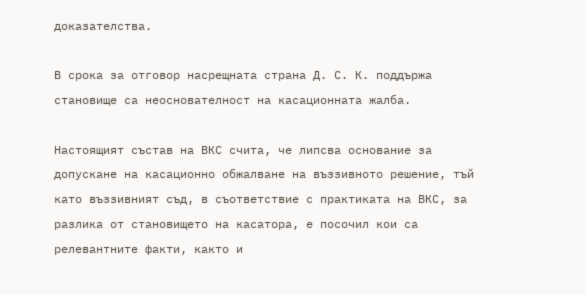доказателства.

В срока за отговор насрещната страна Д. С. К. поддържа становище са неоснователност на касационната жалба.

Настоящият състав на ВКС счита, че липсва основание за допускане на касационно обжалване на въззивното решение, тъй като въззивният съд, в съответствие с практиката на ВКС, за разлика от становището на касатора, е посочил кои са релевантните факти, както и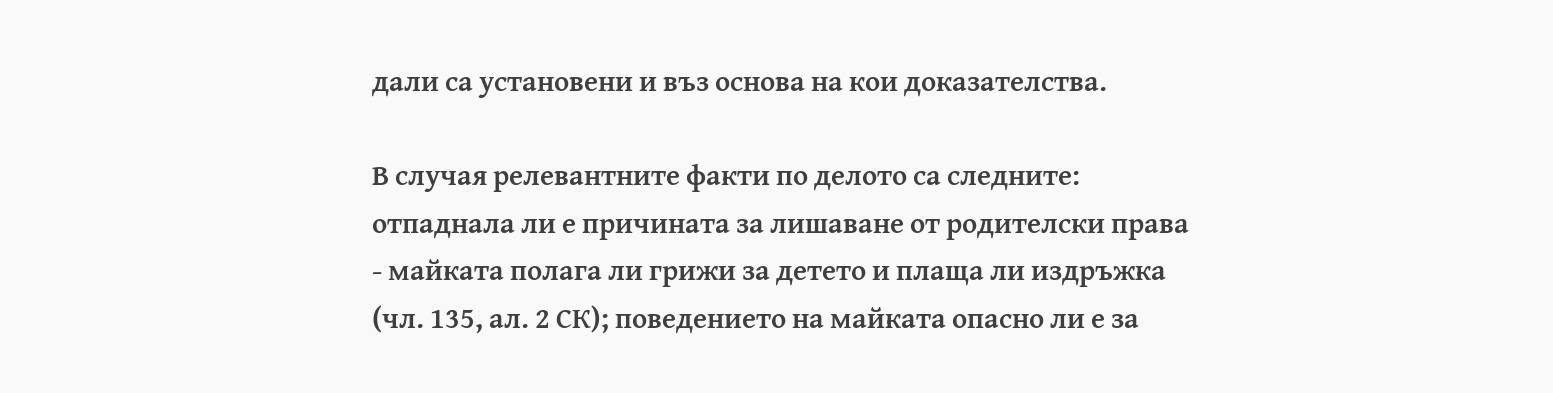дали са установени и въз основа на кои доказателства.

В случая релевантните факти по делото са следните: отпаднала ли е причината за лишаване от родителски права - майката полага ли грижи за детето и плаща ли издръжка (чл. 135, ал. 2 СК); поведението на майката опасно ли е за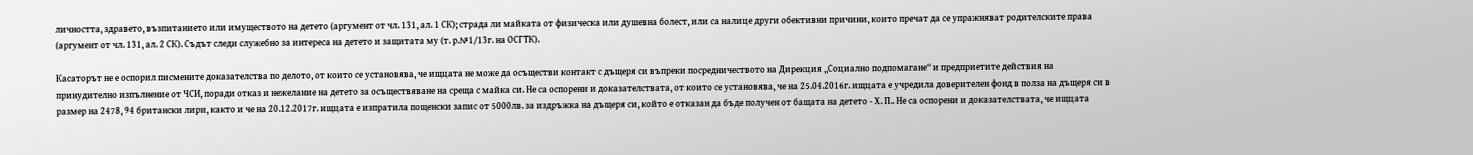личността, здравето, възпитанието или имуществото на детето (аргумент от чл. 131, ал. 1 СК); страда ли майката от физическа или душевна болест, или са налице други обективни причини, които пречат да се упражняват родителските права (аргумент от чл. 131, ал. 2 СК). Съдът следи служебно за интереса на детето и защитата му (т. р.№1/13г. на ОСГТК).

Касаторът не е оспорил писмените доказателства по делото, от които се установява, че ищцата не може да осъществи контакт с дъщеря си въпреки посредничеството на Дирекция „Социално подпомагане“ и предприетите действия на принудително изпълнение от ЧСИ, поради отказ и нежелание на детето за осъществяване на среща с майка си. Не са оспорени и доказателствата, от които се установява, че на 25.04.2016г. ищцата е учредила доверителен фонд в полза на дъщеря си в размер на 2478, 94 британски лири, както и че на 20.12.2017г. ищцата е изпратила пощенски запис от 5000лв. за издръжка на дъщеря си, който е отказан да бъде получен от бащата на детето - Х. П.. Не са оспорени и доказателствата, че ищцата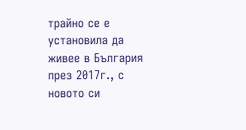трайно се е установила да живее в България през 2017г., с новото си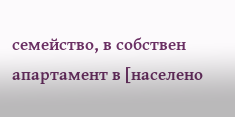семейство, в собствен апартамент в [населено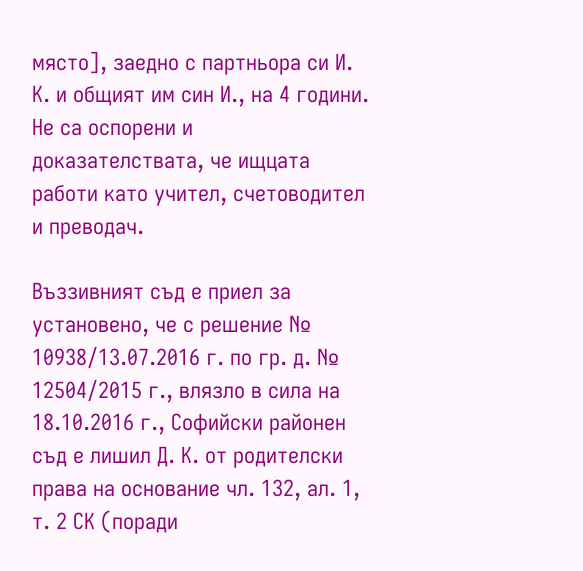място], заедно с партньора си И. К. и общият им син И., на 4 години. Не са оспорени и доказателствата, че ищцата работи като учител, счетоводител и преводач.

Въззивният съд е приел за установено, че с решение № 10938/13.07.2016 г. по гр. д. № 12504/2015 г., влязло в сила на 18.10.2016 г., Софийски районен съд е лишил Д. К. от родителски права на основание чл. 132, ал. 1, т. 2 СК (поради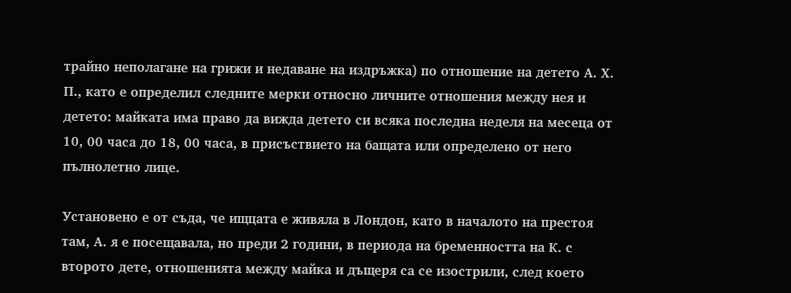трайно неполагане на грижи и недаване на издръжка) по отношение на детето А. Х. П., като е определил следните мерки относно личните отношения между нея и детето: майката има право да вижда детето си всяка последна неделя на месеца от 10, 00 часа до 18, 00 часа, в присъствието на бащата или определено от него пълнолетно лице.

Установено е от съда, че ищцата е живяла в Лондон, като в началото на престоя там, А. я е посещавала, но преди 2 години, в периода на бременността на К. с второто дете, отношенията между майка и дъщеря са се изострили, след което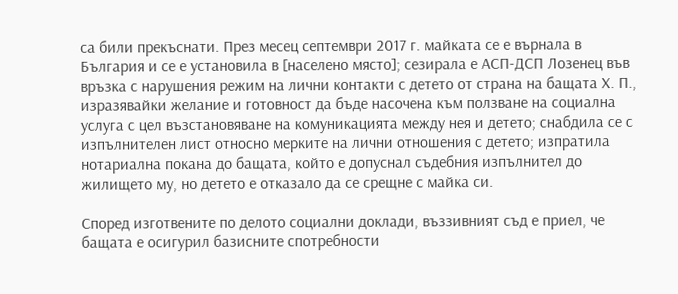са били прекъснати. През месец септември 2017 г. майката се е върнала в България и се е установила в [населено място]; сезирала е АСП-ДСП Лозенец във връзка с нарушения режим на лични контакти с детето от страна на бащата Х. П., изразявайки желание и готовност да бъде насочена към ползване на социална услуга с цел възстановяване на комуникацията между нея и детето; снабдила се с изпълнителен лист относно мерките на лични отношения с детето; изпратила нотариална покана до бащата, който е допуснал съдебния изпълнител до жилището му, но детето е отказало да се срещне с майка си.

Според изготвените по делото социални доклади, въззивният съд е приел, че бащата е осигурил базисните спотребности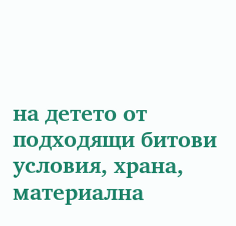на детето от подходящи битови условия, храна, материална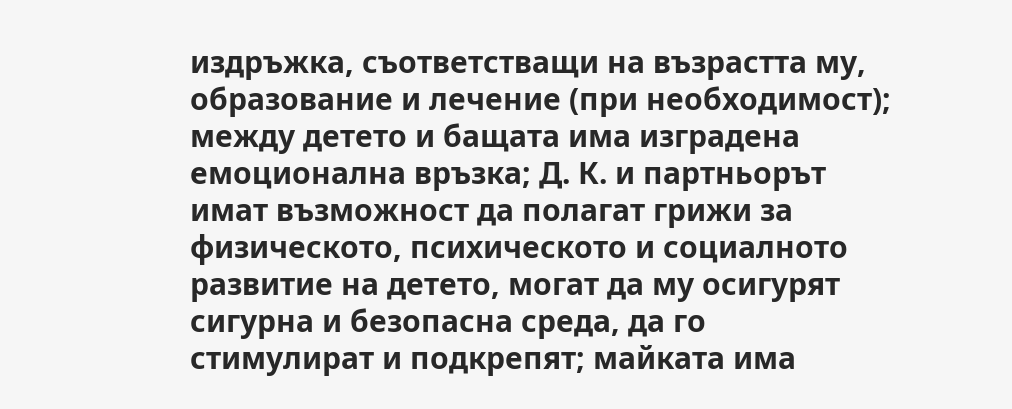издръжка, съответстващи на възрастта му, образование и лечение (при необходимост); между детето и бащата има изградена емоционална връзка; Д. К. и партньорът имат възможност да полагат грижи за физическото, психическото и социалното развитие на детето, могат да му осигурят сигурна и безопасна среда, да го стимулират и подкрепят; майката има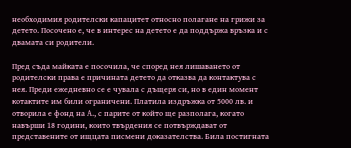необходимия родителски капацитет относно полагане на грижи за детето. Посочено е, че в интерес на детето е да поддържа връзка и с двамата си родители.

Пред съда майката е посочила, че според нея лишаването от родителски права е причината детето да отказва да контактува с нея. Преди ежедневно се е чувала с дъщеря си, но в един момент котактите им били ограничени. Платила издръжка от 5000 лв. и отворила е фонд на А., с парите от който ще разполага, когато навърши 18 години, които твърдения се потвърждават от представените от ищцата писмени доказателства. Била постигната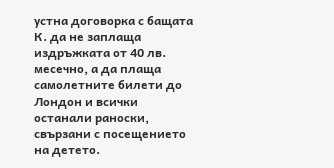устна договорка с бащата К. да не заплаща издръжката от 40 лв. месечно, а да плаща самолетните билети до Лондон и всички останали раноски, свързани с посещението на детето.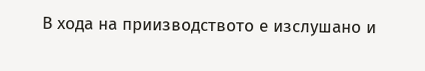В хода на приизводството е изслушано и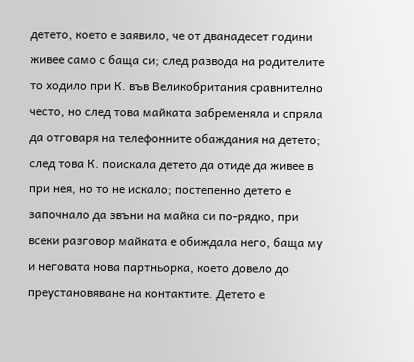детето, което е заявило, че от дванадесет години живее само с баща си; след развода на родителите то ходило при К. във Великобритания сравнително често, но след това майката забременяла и спряла да отговаря на телефонните обаждания на детето; след това К. поискала детето да отиде да живее в при нея, но то не искало; постепенно детето е започнало да звъни на майка си по-рядко, при всеки разговор майката е обиждала него, баща му и неговата нова партньорка, което довело до преустановяване на контактите. Детето е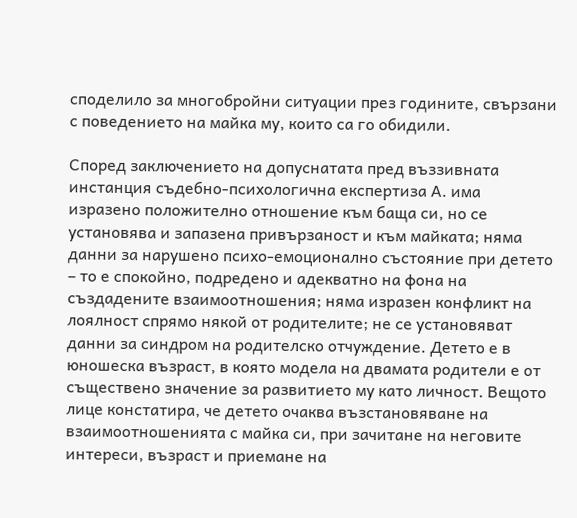споделило за многобройни ситуации през годините, свързани с поведението на майка му, които са го обидили.

Според заключението на допуснатата пред въззивната инстанция съдебно-психологична експертиза А. има изразено положително отношение към баща си, но се установява и запазена привързаност и към майката; няма данни за нарушено психо-емоционално състояние при детето – то е спокойно, подредено и адекватно на фона на създадените взаимоотношения; няма изразен конфликт на лоялност спрямо някой от родителите; не се установяват данни за синдром на родителско отчуждение. Детето е в юношеска възраст, в която модела на двамата родители е от съществено значение за развитието му като личност. Вещото лице констатира, че детето очаква възстановяване на взаимоотношенията с майка си, при зачитане на неговите интереси, възраст и приемане на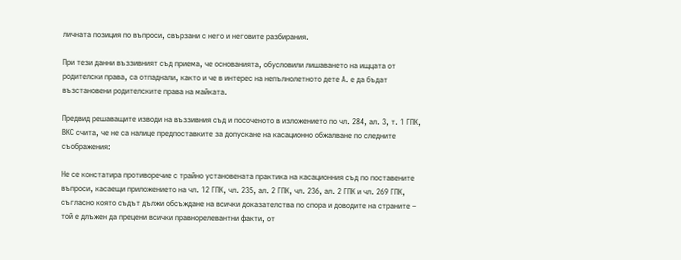личната позиция по въпроси, свързани с него и неговите разбирания.

При тези данни въззивният съд приема, че основанията, обусловили лишаването на ищцата от родителски права, са отпаднали, както и че в интерес на непълнолетното дете А. е да бъдат възстановени родителските права на майката.

Предвид решаващите изводи на въззивния съд и посоченото в изложението по чл. 284, ал. 3, т. 1 ГПК, ВКС счита, че не са налице предпоставките за допускане на касационно обжалване по следните съображения:

Не се констатира противоречие с трайно установената практика на касационния съд по поставените въпроси, касаещи приложението на чл. 12 ГПК, чл. 235, ал. 2 ГПК, чл. 236, ал. 2 ГПК и чл. 269 ГПК, съгласно която съдът дължи обсъждане на всички доказателства по спора и доводите на страните – той е длъжен да прецени всички правнорелевантни факти, от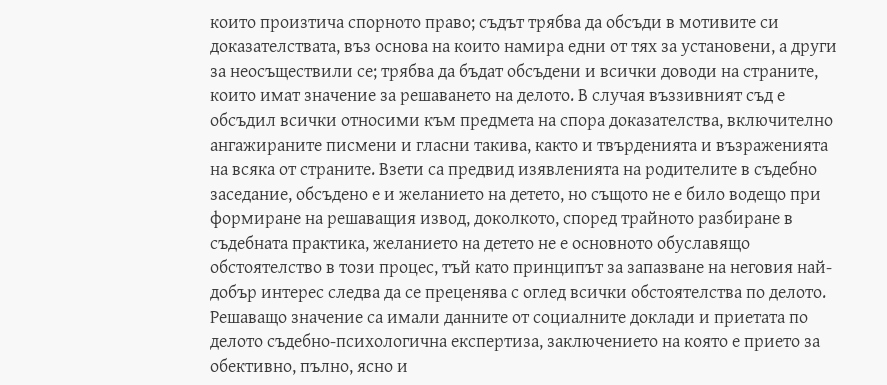които произтича спорното право; съдът трябва да обсъди в мотивите си доказателствата, въз основа на които намира едни от тях за установени, а други за неосъществили се; трябва да бъдат обсъдени и всички доводи на страните, които имат значение за решаването на делото. В случая въззивният съд е обсъдил всички относими към предмета на спора доказателства, включително ангажираните писмени и гласни такива, както и твърденията и възраженията на всяка от страните. Взети са предвид изявленията на родителите в съдебно заседание, обсъдено е и желанието на детето, но същото не е било водещо при формиране на решаващия извод, доколкото, според трайното разбиране в съдебната практика, желанието на детето не е основното обуславящо обстоятелство в този процес, тъй като принципът за запазване на неговия най-добър интерес следва да се преценява с оглед всички обстоятелства по делото. Решаващо значение са имали данните от социалните доклади и приетата по делото съдебно-психологична експертиза, заключението на която е прието за обективно, пълно, ясно и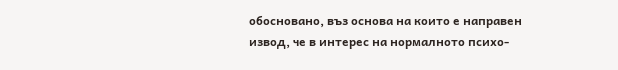обосновано, въз основа на които е направен извод, че в интерес на нормалното психо-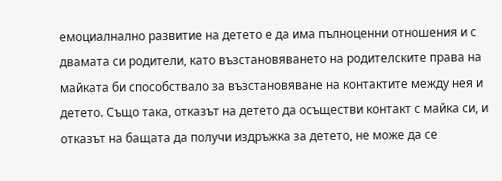емоциалнално развитие на детето е да има пълноценни отношения и с двамата си родители, като възстановяването на родителските права на майката би способствало за възстановяване на контактите между нея и детето. Също така, отказът на детето да осъществи контакт с майка си, и отказът на бащата да получи издръжка за детето, не може да се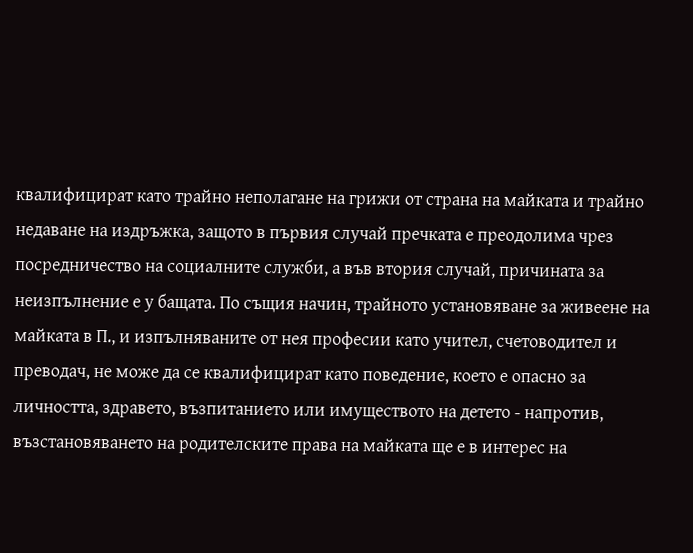квалифицират като трайно неполагане на грижи от страна на майката и трайно недаване на издръжка, защото в първия случай пречката е преодолима чрез посредничество на социалните служби, а във втория случай, причината за неизпълнение е у бащата. По същия начин, трайното установяване за живеене на майката в П., и изпълняваните от нея професии като учител, счетоводител и преводач, не може да се квалифицират като поведение, което е опасно за личността, здравето, възпитанието или имуществото на детето - напротив, възстановяването на родителските права на майката ще е в интерес на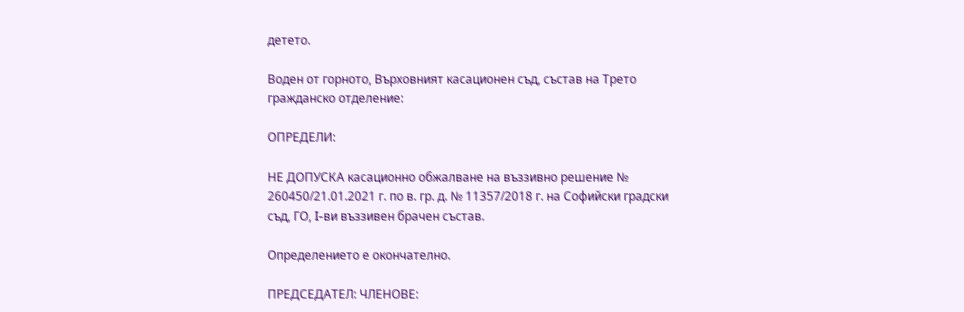детето.

Воден от горното, Върховният касационен съд, състав на Трето гражданско отделение:

ОПРЕДЕЛИ:

НЕ ДОПУСКА касационно обжалване на въззивно решение № 260450/21.01.2021 г. по в. гр. д. № 11357/2018 г. на Софийски градски съд, ГО, I-ви въззивен брачен състав.

Определението е окончателно.

ПРЕДСЕДАТЕЛ: ЧЛЕНОВЕ: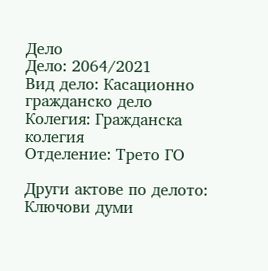Дело
Дело: 2064/2021
Вид дело: Касационно гражданско дело
Колегия: Гражданска колегия
Отделение: Трето ГО

Други актове по делото:
Ключови думи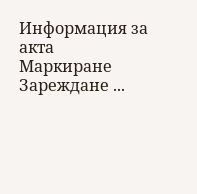Информация за акта
Маркиране
Зареждане ...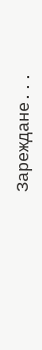Зареждане...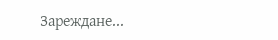Зареждане...